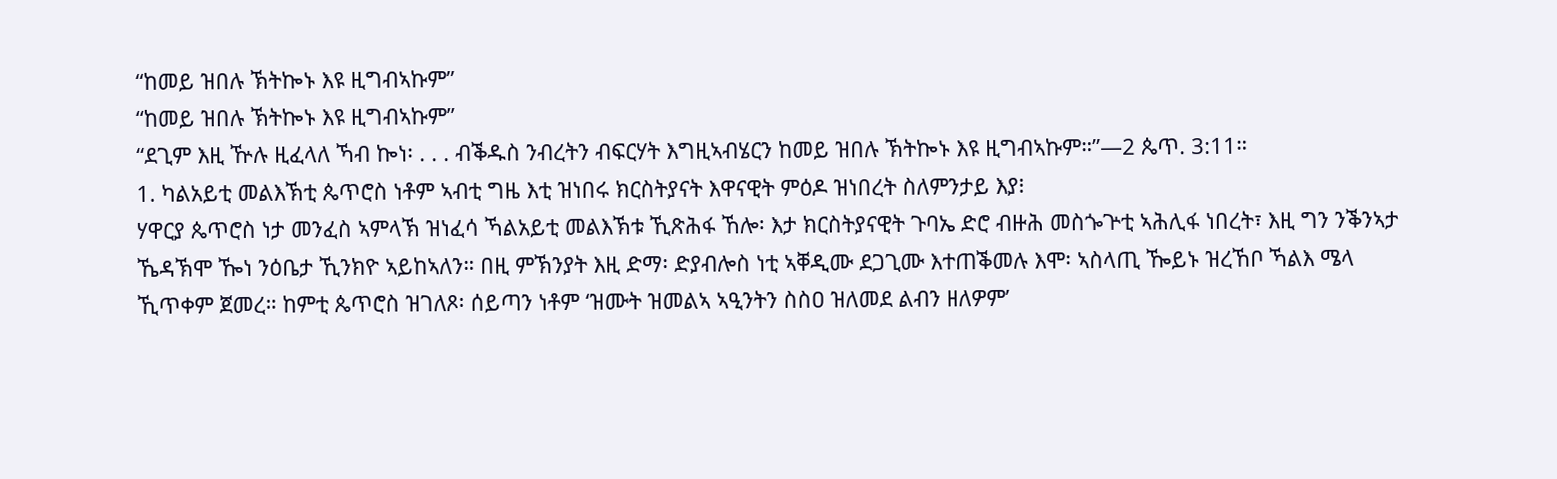“ከመይ ዝበሉ ኽትኰኑ እዩ ዚግብኣኩም”
“ከመይ ዝበሉ ኽትኰኑ እዩ ዚግብኣኩም”
“ደጊም እዚ ዅሉ ዚፈላለ ኻብ ኰነ፡ . . . ብቕዱስ ንብረትን ብፍርሃት እግዚኣብሄርን ከመይ ዝበሉ ኽትኰኑ እዩ ዚግብኣኩም።”—2 ጴጥ. 3:11።
1. ካልአይቲ መልእኽቲ ጴጥሮስ ነቶም ኣብቲ ግዜ እቲ ዝነበሩ ክርስትያናት እዋናዊት ምዕዶ ዝነበረት ስለምንታይ እያ፧
ሃዋርያ ጴጥሮስ ነታ መንፈስ ኣምላኽ ዝነፈሳ ኻልአይቲ መልእኽቱ ኺጽሕፋ ኸሎ፡ እታ ክርስትያናዊት ጉባኤ ድሮ ብዙሕ መስጐጕቲ ኣሕሊፋ ነበረት፣ እዚ ግን ንቕንኣታ ኼዳኽሞ ዀነ ንዕቤታ ኺንክዮ ኣይከኣለን። በዚ ምኽንያት እዚ ድማ፡ ድያብሎስ ነቲ ኣቐዲሙ ደጋጊሙ እተጠቕመሉ እሞ፡ ኣስላጢ ዀይኑ ዝረኸቦ ኻልእ ሜላ ኺጥቀም ጀመረ። ከምቲ ጴጥሮስ ዝገለጾ፡ ሰይጣን ነቶም ‘ዝሙት ዝመልኣ ኣዒንትን ስስዐ ዝለመደ ልብን ዘለዎም’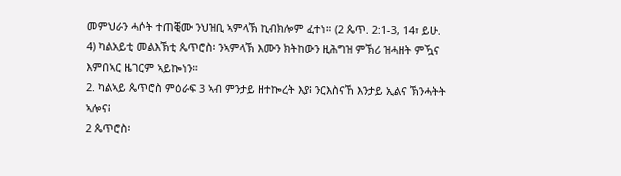መምህራን ሓሶት ተጠቒሙ ንህዝቢ ኣምላኽ ኪብክሎም ፈተነ። (2 ጴጥ. 2:1-3, 14፣ ይሁ. 4) ካልአይቲ መልእኽቲ ጴጥሮስ፡ ንኣምላኽ እሙን ክትከውን ዚሕግዝ ምኽሪ ዝሓዘት ምዃና እምበኣር ዜገርም ኣይኰነን።
2. ካልኣይ ጴጥሮስ ምዕራፍ 3 ኣብ ምንታይ ዘተኰረት እያ፧ ንርእስናኸ እንታይ ኢልና ኽንሓትት ኣሎና፧
2 ጴጥሮስ፡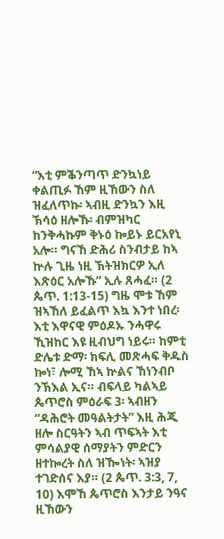“እቲ ምቕንጣጥ ድንኳነይ ቀልጢፉ ኸም ዚኸውን ስለ ዝፈለጥኩ፡ ኣብዚ ድንኳን እዚ ኽሳዕ ዘሎኹ፡ ብምዝካር ከንቅሓኩም ቅኑዕ ኰይኑ ይርአየኒ አሎ። ግናኸ ድሕሪ ስንብታይ ከኣ ኵሉ ጊዜ ነዚ ኽትዝክርዎ ኢለ እጽዕር አሎኹ” ኢሉ ጸሓፈ። (2 ጴጥ. 1:13-15) ግዜ ሞቱ ኸም ዝኣኸለ ይፈልጥ እኳ እንተ ነበረ፡ እቲ እዋናዊ ምዕዶኡ ንሓዋሩ ኺዝከር እዩ ዚብህግ ነይሩ። ከምቲ ድሌቱ ድማ፡ ክፍሊ መጽሓፍ ቅዱስ ኰነ፣ ሎሚ ኸኣ ኵልና ኸነንብቦ ንኽእል ኢና። ብፍላይ ካልኣይ ጴጥሮስ ምዕራፍ 3፡ ኣብዘን “ዳሕሮት መዓልትታት” እዚ ሕጂ ዘሎ ስርዓትን ኣብ ጥፍኣት እቲ ምሳልያዊ ሰማያትን ምድርን ዘተኰረት ስለ ዝዀነት፡ ኣዝያ ተገድሰና እያ። (2 ጴጥ. 3:3, 7, 10) እሞኸ ጴጥሮስ እንታይ ንዓና ዚኸውን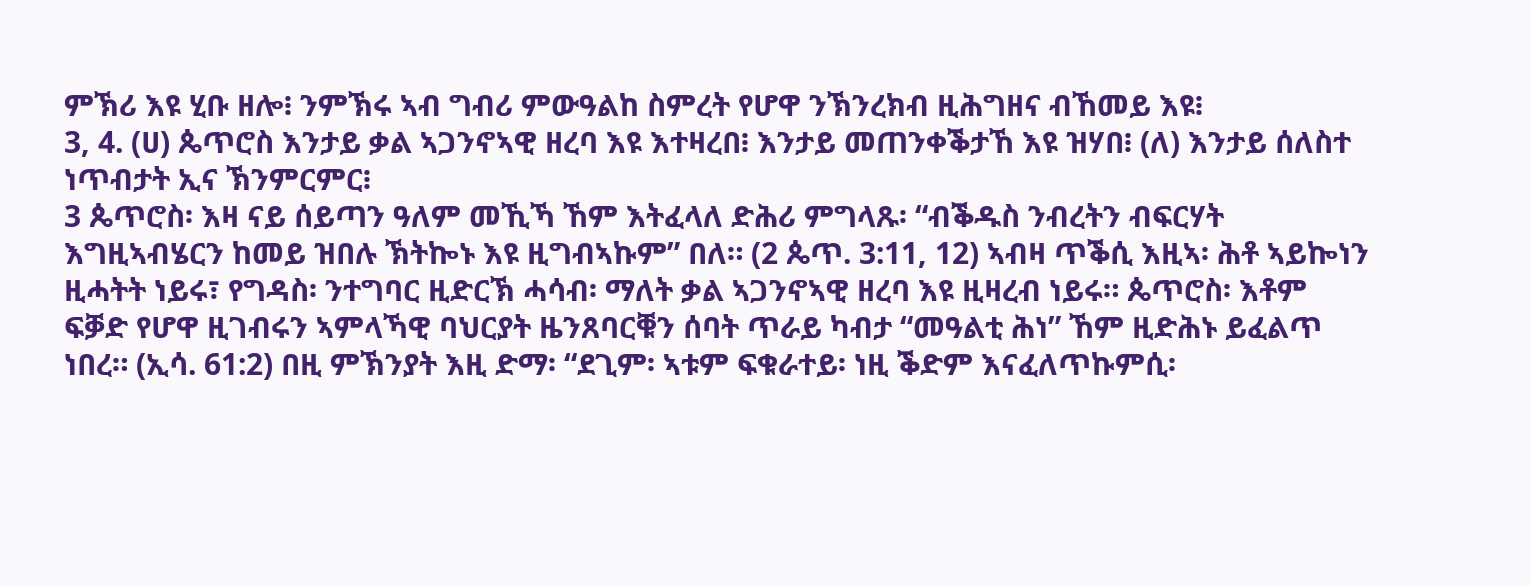ምኽሪ እዩ ሂቡ ዘሎ፧ ንምኽሩ ኣብ ግብሪ ምውዓልከ ስምረት የሆዋ ንኽንረክብ ዚሕግዘና ብኸመይ እዩ፧
3, 4. (ሀ) ጴጥሮስ እንታይ ቃል ኣጋንኖኣዊ ዘረባ እዩ እተዛረበ፧ እንታይ መጠንቀቕታኸ እዩ ዝሃበ፧ (ለ) እንታይ ሰለስተ ነጥብታት ኢና ኽንምርምር፧
3 ጴጥሮስ፡ እዛ ናይ ሰይጣን ዓለም መኺኻ ኸም እትፈላለ ድሕሪ ምግላጹ፡ “ብቕዱስ ንብረትን ብፍርሃት እግዚኣብሄርን ከመይ ዝበሉ ኽትኰኑ እዩ ዚግብኣኩም” በለ። (2 ጴጥ. 3:11, 12) ኣብዛ ጥቕሲ እዚኣ፡ ሕቶ ኣይኰነን ዚሓትት ነይሩ፣ የግዳስ፡ ንተግባር ዚድርኽ ሓሳብ፡ ማለት ቃል ኣጋንኖኣዊ ዘረባ እዩ ዚዛረብ ነይሩ። ጴጥሮስ፡ እቶም ፍቓድ የሆዋ ዚገብሩን ኣምላኻዊ ባህርያት ዜንጸባርቑን ሰባት ጥራይ ካብታ “መዓልቲ ሕነ” ኸም ዚድሕኑ ይፈልጥ ነበረ። (ኢሳ. 61:2) በዚ ምኽንያት እዚ ድማ፡ “ደጊም፡ ኣቱም ፍቁራተይ፡ ነዚ ቕድም እናፈለጥኩምሲ፡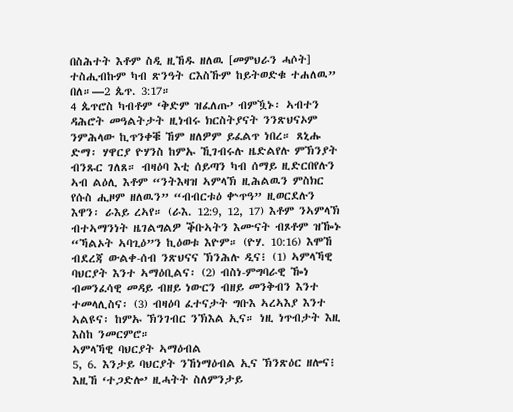በስሕተት እቶም ስዲ ዚኸዱ ዘለዉ [መምህራን ሓሶት] ተስሒብኩም ካብ ጽንዓት ርእስኹም ከይትወድቁ ተሐለዉ” በለ።—2 ጴጥ. 3:17።
4 ጴጥሮስ ካብቶም ‘ቅድም ዝፈለጡ’ ብምዃኑ፡ ኣብተን ዳሕሮት መዓልትታት ዚነብሩ ክርስትያናት ንንጽህናኦም ንምሕላው ኪጥንቀቑ ኸም ዘለዎም ይፈልጥ ነበረ። ጸኒሑ ድማ፡ ሃዋርያ ዮሃንስ ከምኡ ኺገብሩሉ ዜድልየሉ ምኽንያት ብንጹር ገለጸ። ብዛዕባ እቲ ሰይጣን ካብ ሰማይ ዚድርበየሉን ኣብ ልዕሊ እቶም “ንትእዛዝ ኣምላኽ ዚሕልዉን ምስክር የሱስ ሒዞም ዘለዉን” “ብብርቱዕ ቍጥዓ” ዚወርደሉን እዋን፡ ራእይ ረኣየ። (ራእ. 12:9, 12, 17) እቶም ንኣምላኽ ብተኣማንነት ዜገልግልዎ ቕቡኣትን እሙናት ብጾቶም ዝዀኑ “ኻልኦት ኣባጊዕ”ን ኪዕወቱ እዮም። (ዮሃ. 10:16) እሞኸ ብደረጃ ውልቀ-ሰብ ንጽህናና ኽንሕሉ ዲና፧ (1) ኣምላኻዊ ባህርያት እንተ ኣማዕቢልና፡ (2) ብስነ-ምግባራዊ ዀነ ብመንፈሳዊ መዳይ ብዘይ ነውርን ብዘይ መንቅብን እንተ ተመላሊስና፡ (3) ብዛዕባ ፈተናታት ግቡእ ኣረኣእያ እንተ ኣልዩና፡ ከምኡ ኽንገብር ንኽእል ኢና። ነዚ ነጥብታት እዚ እስከ ንመርምሮ።
ኣምላኻዊ ባህርያት ኣማዕብል
5, 6. እንታይ ባህርያት ንኸነማዕብል ኢና ኽንጽዕር ዘሎና፧ እዚኸ ‘ተጋድሎ’ ዚሓትት ስለምንታይ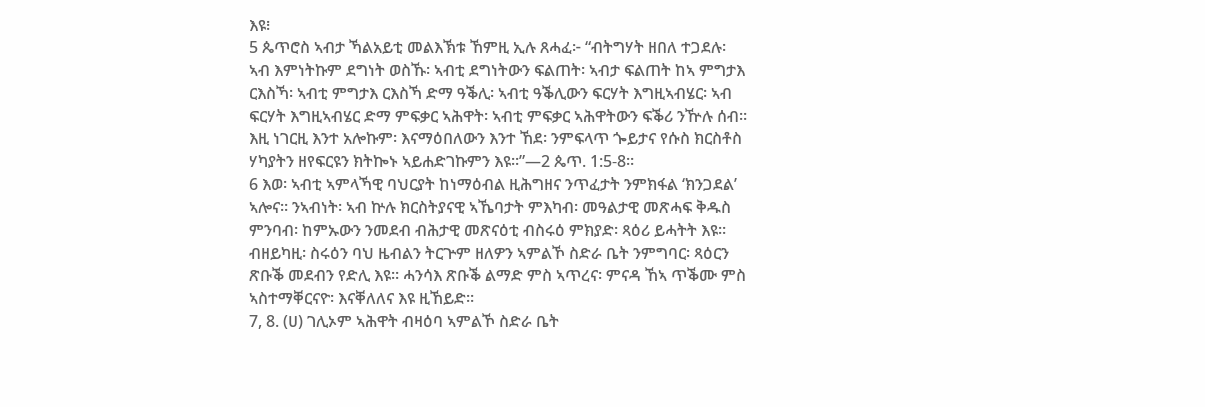እዩ፧
5 ጴጥሮስ ኣብታ ኻልአይቲ መልእኽቱ ኸምዚ ኢሉ ጸሓፈ፦ “ብትግሃት ዘበለ ተጋደሉ፡ ኣብ እምነትኩም ደግነት ወስኹ፡ ኣብቲ ደግነትውን ፍልጠት፡ ኣብታ ፍልጠት ከኣ ምግታእ ርእስኻ፡ ኣብቲ ምግታእ ርእስኻ ድማ ዓቕሊ፡ ኣብቲ ዓቕሊውን ፍርሃት እግዚኣብሄር፡ ኣብ ፍርሃት እግዚኣብሄር ድማ ምፍቃር ኣሕዋት፡ ኣብቲ ምፍቃር ኣሕዋትውን ፍቕሪ ንዅሉ ሰብ። እዚ ነገርዚ እንተ አሎኩም፡ እናማዕበለውን እንተ ኸደ፡ ንምፍላጥ ጐይታና የሱስ ክርስቶስ ሃካያትን ዘየፍርዩን ክትኰኑ ኣይሐድገኩምን እዩ።”—2 ጴጥ. 1:5-8።
6 እወ፡ ኣብቲ ኣምላኻዊ ባህርያት ከነማዕብል ዚሕግዘና ንጥፈታት ንምክፋል ‘ክንጋደል’ ኣሎና። ንኣብነት፡ ኣብ ኵሉ ክርስትያናዊ ኣኼባታት ምእካብ፡ መዓልታዊ መጽሓፍ ቅዱስ ምንባብ፡ ከምኡውን ንመደብ ብሕታዊ መጽናዕቲ ብስሩዕ ምክያድ፡ ጻዕሪ ይሓትት እዩ። ብዘይካዚ፡ ስሩዕን ባህ ዜብልን ትርጕም ዘለዎን ኣምልኾ ስድራ ቤት ንምግባር፡ ጻዕርን ጽቡቕ መደብን የድሊ እዩ። ሓንሳእ ጽቡቕ ልማድ ምስ ኣጥረና፡ ምናዳ ኸኣ ጥቕሙ ምስ ኣስተማቐርናዮ፡ እናቐለለና እዩ ዚኸይድ።
7, 8. (ሀ) ገሊኦም ኣሕዋት ብዛዕባ ኣምልኾ ስድራ ቤት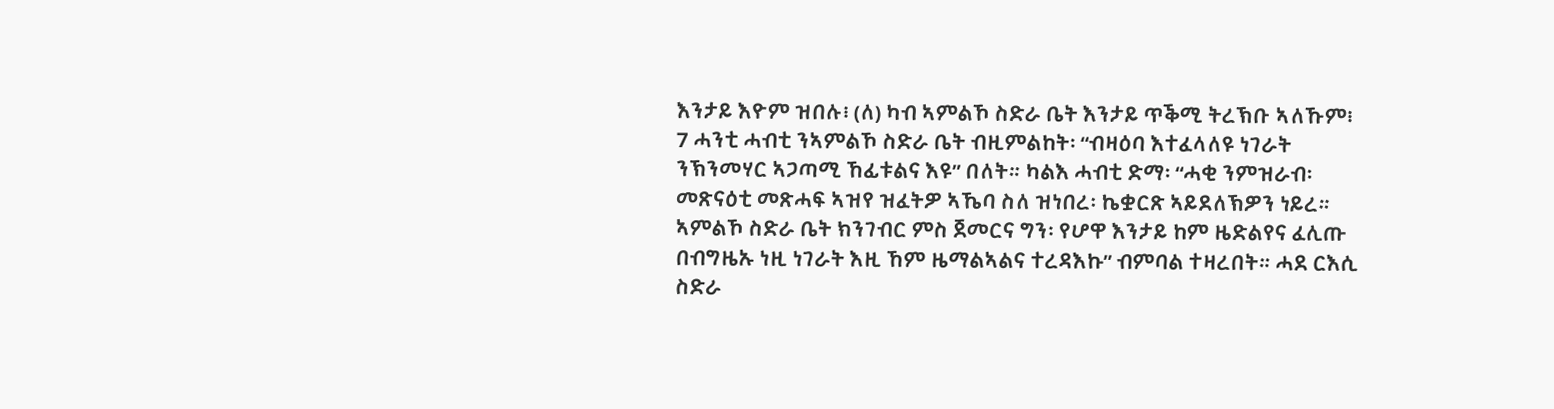እንታይ እዮም ዝበሉ፧ (ለ) ካብ ኣምልኾ ስድራ ቤት እንታይ ጥቕሚ ትረኽቡ ኣለኹም፧
7 ሓንቲ ሓብቲ ንኣምልኾ ስድራ ቤት ብዚምልከት፡ “ብዛዕባ እተፈላለዩ ነገራት ንኽንመሃር ኣጋጣሚ ኸፊቱልና እዩ” በለት። ካልእ ሓብቲ ድማ፡ “ሓቂ ንምዝራብ፡ መጽናዕቲ መጽሓፍ ኣዝየ ዝፈትዎ ኣኼባ ስለ ዝነበረ፡ ኬቋርጽ ኣይደለኽዎን ነይረ። ኣምልኾ ስድራ ቤት ክንገብር ምስ ጀመርና ግን፡ የሆዋ እንታይ ከም ዜድልየና ፈሊጡ በብግዜኡ ነዚ ነገራት እዚ ኸም ዜማልኣልና ተረዳእኩ” ብምባል ተዛረበት። ሓደ ርእሲ ስድራ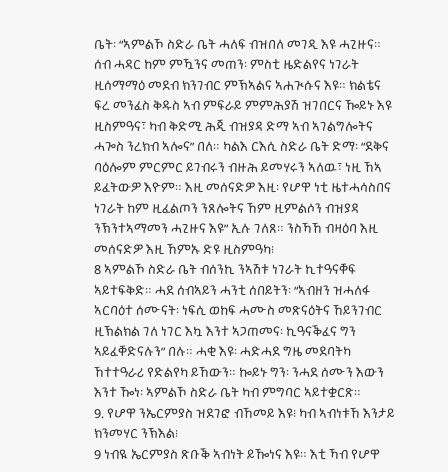ቤት፡ “ኣምልኾ ስድራ ቤት ሓለፍ ብዝበለ መገዲ እዩ ሓጊዙና። ሰብ ሓዳር ከም ምዃንና መጠን፡ ምስቲ ዜድልየና ነገራት ዚሰማማዕ መደብ ክንገብር ምኽኣልና ኣሐጒሱና እዩ። ክልቴና ፍረ መንፈስ ቅዱስ ኣብ ምፍራይ ምምሕያሽ ዝገበርና ዀይኑ እዩ ዚስምዓና፣ ካብ ቅድሚ ሕጂ ብዝያዳ ድማ ኣብ ኣገልግሎትና ሓጐስ ንረክብ ኣሎና” በለ። ካልእ ርእሲ ስድራ ቤት ድማ፡ “ደቅና ባዕሎም ምርምር ይገብሩን ብዙሕ ይመሃሩን ኣለዉ፣ ነዚ ኸኣ ይፈትውዎ እዮም። እዚ መሰናድዎ እዚ፡ የሆዋ ነቲ ዜተሓሳስበና ነገራት ከም ዚፈልጦን ንጸሎትና ኸም ዚምልሶን ብዝያዳ ንኽንተኣማመን ሓጊዙና እዩ” ኢሉ ገለጸ። ንስኻኸ ብዛዕባ እዚ መሰናድዎ እዚ ኸምኡ ድዩ ዚስምዓካ፧
8 ኣምልኾ ስድራ ቤት ብሰንኪ ንኣሽቱ ነገራት ኪተዓናቐፍ ኣይተፍቅድ። ሓደ ሰብኣይን ሓንቲ ሰበይትን፡ “ኣብዘን ዝሓለፋ ኣርባዕተ ሰሙናት፡ ነፍሲ ወከፍ ሓሙስ መጽናዕትና ኸይንገብር ዚኽልክል ገለ ነገር እኳ እንተ ኣጋጠመና፡ ኪዓናቕፈና ግን ኣይፈቐድናሉን” በሉ። ሓቂ እዩ፡ ሓድሓደ ግዜ መደባትካ ኸተተዓራሪ የድልየካ ይኸውን። ኰይኑ ግን፡ ንሓደ ሰሙን እውን እንተ ዀነ፡ ኣምልኾ ስድራ ቤት ካብ ምግባር ኣይተቋርጽ።
9. የሆዋ ንኤርምያስ ዝደገፎ ብኸመይ እዩ፧ ካብ ኣብነቱኸ እንታይ ክንመሃር ንኽእል፧
9 ነብዪ ኤርምያስ ጽቡቕ ኣብነት ይዀነና እዩ። እቲ ኻብ የሆዋ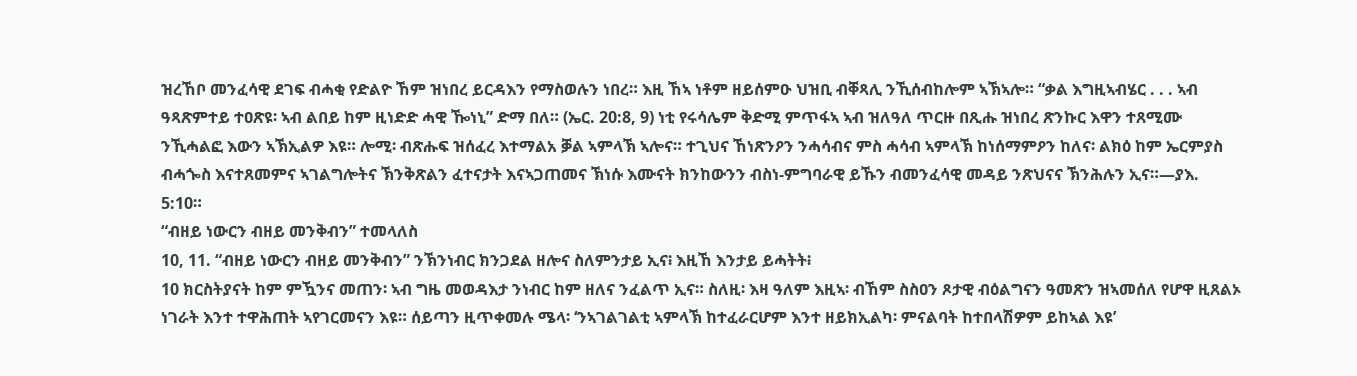ዝረኸቦ መንፈሳዊ ደገፍ ብሓቂ የድልዮ ኸም ዝነበረ ይርዳእን የማስወሉን ነበረ። እዚ ኸኣ ነቶም ዘይሰምዑ ህዝቢ ብቐጻሊ ንኺሰብከሎም ኣኽኣሎ። “ቃል እግዚኣብሄር . . . ኣብ ዓጻጽምተይ ተዐጽዩ፡ ኣብ ልበይ ከም ዚነድድ ሓዊ ዀነኒ” ድማ በለ። (ኤር. 20:8, 9) ነቲ የሩሳሌም ቅድሚ ምጥፋኣ ኣብ ዝለዓለ ጥርዙ በጺሑ ዝነበረ ጽንኩር እዋን ተጸሚሙ ንኺሓልፎ እውን ኣኽኢልዎ እዩ። ሎሚ፡ ብጽሑፍ ዝሰፈረ እተማልአ ቓል ኣምላኽ ኣሎና። ተጊህና ኸነጽንዖን ንሓሳብና ምስ ሓሳብ ኣምላኽ ከነሰማምዖን ከለና፡ ልክዕ ከም ኤርምያስ ብሓጐስ እናተጸመምና ኣገልግሎትና ኽንቅጽልን ፈተናታት እናኣጋጠመና ኽነሱ እሙናት ክንከውንን ብስነ-ምግባራዊ ይኹን ብመንፈሳዊ መዳይ ንጽህናና ኽንሕሉን ኢና።—ያእ. 5:10።
“ብዘይ ነውርን ብዘይ መንቅብን” ተመላለስ
10, 11. “ብዘይ ነውርን ብዘይ መንቅብን” ንኽንነብር ክንጋደል ዘሎና ስለምንታይ ኢና፧ እዚኸ እንታይ ይሓትት፧
10 ክርስትያናት ከም ምዃንና መጠን፡ ኣብ ግዜ መወዳእታ ንነብር ከም ዘለና ንፈልጥ ኢና። ስለዚ፡ እዛ ዓለም እዚኣ፡ ብኸም ስስዐን ጾታዊ ብዕልግናን ዓመጽን ዝኣመሰለ የሆዋ ዚጸልኦ ነገራት እንተ ተዋሕጠት ኣየገርመናን እዩ። ሰይጣን ዚጥቀመሉ ሜላ፡ ‘ንኣገልገልቲ ኣምላኽ ከተፈራርሆም እንተ ዘይክኢልካ፡ ምናልባት ከተበላሽዎም ይከኣል እዩ’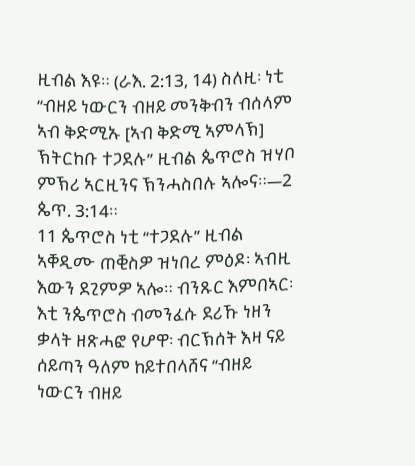ዚብል እዩ። (ራእ. 2:13, 14) ስለዚ፡ ነቲ “ብዘይ ነውርን ብዘይ መንቅብን ብሰላም ኣብ ቅድሚኡ [ኣብ ቅድሚ ኣምላኽ] ኽትርከቡ ተጋደሉ” ዚብል ጴጥሮስ ዝሃቦ ምኽሪ ኣርዚንና ኽንሓስበሉ ኣሎና።—2 ጴጥ. 3:14።
11 ጴጥሮስ ነቲ “ተጋደሉ” ዚብል ኣቐዲሙ ጠቒስዎ ዝነበረ ምዕዶ፡ ኣብዚ እውን ደጊምዎ ኣሎ። ብንጹር እምበኣር፡ እቲ ንጴጥሮስ ብመንፈሱ ደሪኹ ነዘን ቃላት ዘጽሓፎ የሆዋ፡ ብርኽሰት እዛ ናይ ሰይጣን ዓለም ከይተበላሸና “ብዘይ ነውርን ብዘይ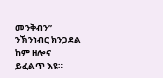መንቅብን” ንኽንነብር ክንጋደል ከም ዘሎና ይፈልጥ እዩ።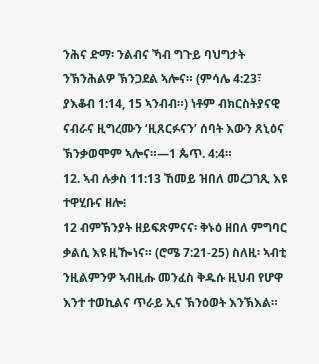ንሕና ድማ፡ ንልብና ኻብ ግጉይ ባህግታት ንኽንሕልዎ ኽንጋደል ኣሎና። (ምሳሌ 4:23፣ ያእቆብ 1:14, 15 ኣንብብ።) ነቶም ብክርስትያናዊ ናብራና ዚግረሙን ‘ዚጸርፉናን’ ሰባት እውን ጸኒዕና ኽንቃወሞም ኣሎና።—1 ጴጥ. 4:4።
12. ኣብ ሉቃስ 11:13 ኸመይ ዝበለ መረጋገጺ እዩ ተዋሂቡና ዘሎ፧
12 ብምኽንያት ዘይፍጽምናና፡ ቅኑዕ ዘበለ ምግባር ቃልሲ እዩ ዚዀነና። (ሮሜ 7:21-25) ስለዚ፡ ኣብቲ ንዚልምንዎ ኣብዚሑ መንፈስ ቅዱሱ ዚህብ የሆዋ እንተ ተወኪልና ጥራይ ኢና ኽንዕወት እንኽእል።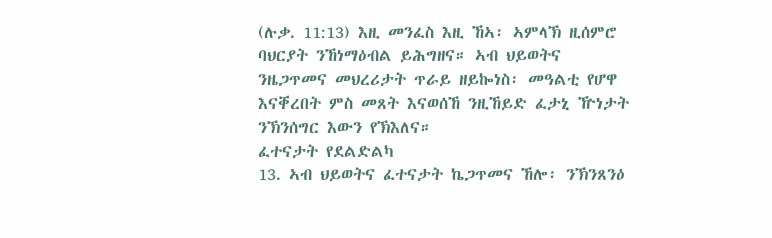(ሉቃ. 11:13) እዚ መንፈስ እዚ ኸኣ፡ ኣምላኽ ዚሰምሮ ባህርያት ንኸነማዕብል ይሕግዘና። ኣብ ህይወትና ንዜጋጥመና መህረሪታት ጥራይ ዘይኰነስ፡ መዓልቲ የሆዋ እናቐረበት ምስ መጸት እናወሰኸ ንዚኸይድ ፈታኒ ዅነታት ንኽንሰግር እውን የኽእለና።
ፈተናታት የደልድልካ
13. ኣብ ህይወትና ፈተናታት ኬጋጥመና ኸሎ፡ ንኽንጸንዕ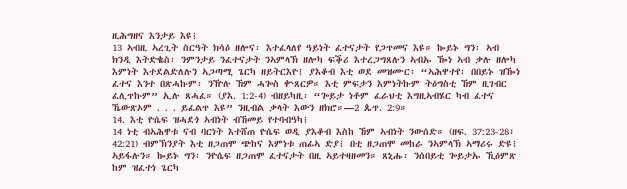ዚሕግዘና እንታይ እዩ፧
13 ኣብዚ ኣረጊት ስርዓት ክሳዕ ዘሎና፡ እተፈላለየ ዓይነት ፈተናታት የጋጥመና እዩ። ኰይኑ ግን፡ ኣብ ክንዲ እትድቈስ፡ ንምንታይ ንፈተናታት ንኣምላኽ ዘሎካ ፍቕሪ እተረጋግጸሉን ኣብኡ ዀነ ኣብ ቃሉ ዘሎካ እምነት እተደልድለሉን ኣጋጣሚ ጌርካ ዘይትርእዮ፧ ያእቆብ እቲ ወደ መዝሙር፡ “ኣሕዋተየ፡ በበይኑ ዝዀነ ፈተና እንተ በጽሓኩም፡ ንዅሉ ኸም ሓጐስ ቍጸርዎ። እቲ ምፍታን እምነትኩም ትዕግስቲ ኸም ዚገብር ፈሊጥኩም” ኢሉ ጸሓፈ። (ያእ. 1:2-4) ብዘይካዚ፡ “ጐይታ ነቶም ፈራህቲ እግዚኣብሄር ካብ ፈተና ኼውጽኦም . . . ይፈልጥ እዩ” ንዚብል ቃላት እውን ዘክሮ።—2 ጴጥ. 2:9።
14. እቲ ዮሴፍ ዝሓደጎ ኣብነት ብኸመይ የተባብዓካ፧
14 ነቲ ብኣሕዋቱ ናብ ባርነት እተሸጠ ዮሴፍ ወዲ ያእቆብ እስከ ኸም ኣብነት ንውሰድ። (ዘፍ. 37:23-28፣ 42:21) ብምኽንያት እቲ ዘጋጠሞ ጭከና እምነቱ ጠፊኣ ድያ፧ በቲ ዘጋጠሞ መከራ ንኣምላኽ ኣማሪሩ ድዩ፧ ኣይፋሉን። ኰይኑ ግን፡ ንዮሴፍ ዘጋጠሞ ፈተናታት በዚ ኣይተዛዘመን። ጸኒሑ፡ ንሰበይቲ ጐይታኡ ኺዕምጽ ከም ዝፈተነ ጌርካ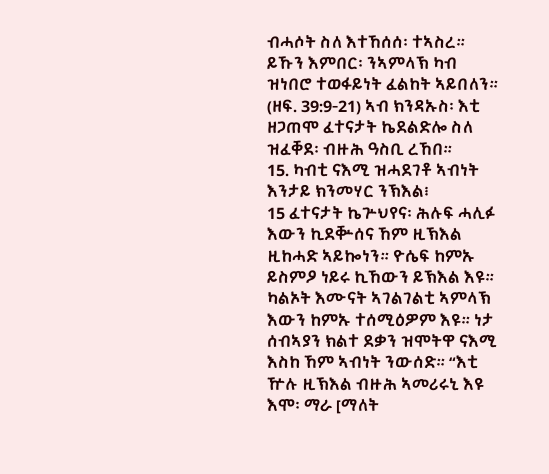ብሓሶት ስለ እተኸሰሰ፡ ተኣስረ። ይኹን እምበር፡ ንኣምላኽ ካብ ዝነበሮ ተወፋይነት ፈልከት ኣይበለን። (ዘፍ. 39:9-21) ኣብ ክንዳኡስ፡ እቲ ዘጋጠሞ ፈተናታት ኬደልድሎ ስለ ዝፈቐደ፡ ብዙሕ ዓስቢ ረኸበ።
15. ካብቲ ናእሚ ዝሓደገቶ ኣብነት እንታይ ክንመሃር ንኽእል፧
15 ፈተናታት ኬጕህየና፡ ሕሉፍ ሓሊፉ እውን ኪደቝሰና ኸም ዚኽእል ዚከሓድ ኣይኰነን። ዮሴፍ ከምኡ ይስምዖ ነይሩ ኪኸውን ይኽእል እዩ። ካልኦት እሙናት ኣገልገልቲ ኣምላኽ እውን ከምኡ ተሰሚዕዎም እዩ። ነታ ሰብኣያን ክልተ ደቃን ዝሞትዋ ናእሚ እስከ ኸም ኣብነት ንውሰድ። “እቲ ዅሉ ዚኽእል ብዙሕ ኣመሪሩኒ እዩ እሞ፡ ማራ [ማለት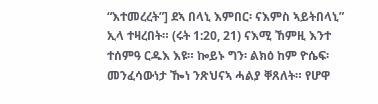“እተመረረት”] ደኣ በላኒ እምበር፡ ናእምስ ኣይትበላኒ” ኢላ ተዛረበት። (ሩት 1:20, 21) ናእሚ ኸምዚ እንተ ተሰምዓ ርዱእ እዩ። ኰይኑ ግን፡ ልክዕ ከም ዮሴፍ፡ መንፈሳውነታ ዀነ ንጽህናኣ ሓልያ ቐጸለት። የሆዋ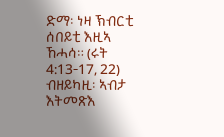ድማ፡ ነዛ ኽብርቲ ሰበይቲ እዚኣ ኸሓሳ። (ሩት 4:13-17, 22) ብዘይካዚ፡ ኣብታ እትመጽእ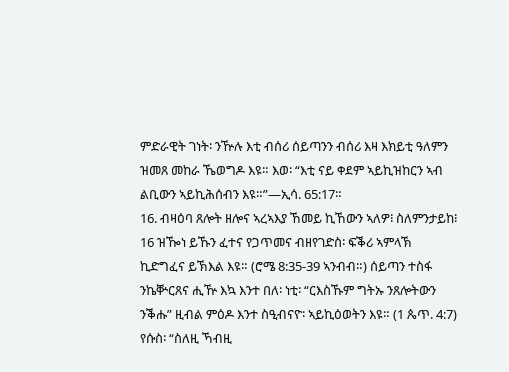ምድራዊት ገነት፡ ንዅሉ እቲ ብሰሪ ሰይጣንን ብሰሪ እዛ እክይቲ ዓለምን ዝመጸ መከራ ኼወግዶ እዩ። እወ፡ “እቲ ናይ ቀደም ኣይኪዝከርን ኣብ ልቢውን ኣይኪሕሰብን እዩ።”—ኢሳ. 65:17።
16. ብዛዕባ ጸሎት ዘሎና ኣረኣእያ ኸመይ ኪኸውን ኣለዎ፧ ስለምንታይከ፧
16 ዝዀነ ይኹን ፈተና የጋጥመና ብዘየገድስ፡ ፍቕሪ ኣምላኽ ኪድግፈና ይኽእል እዩ። (ሮሜ 8:35-39 ኣንብብ።) ሰይጣን ተስፋ ንኬቝርጸና ሒዅ እኳ እንተ በለ፡ ነቲ፡ “ርእስኹም ግትኡ ንጸሎትውን ንቕሑ” ዚብል ምዕዶ እንተ ስዒብናዮ፡ ኣይኪዕወትን እዩ። (1 ጴጥ. 4:7) የሱስ፡ “ስለዚ ኻብዚ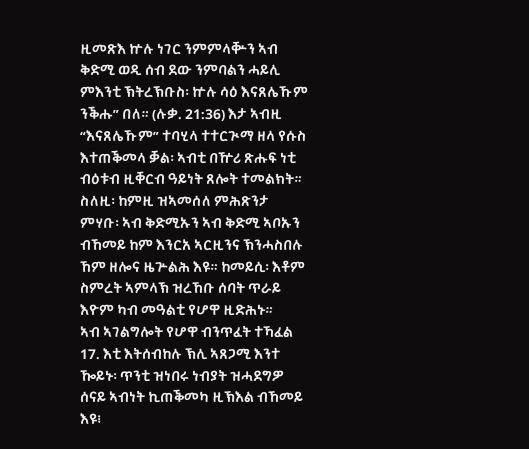ዚመጽእ ኵሉ ነገር ንምምላቝን ኣብ ቅድሚ ወዲ ሰብ ደው ንምባልን ሓይሊ ምእንቲ ኽትረኽቡስ፡ ኵሉ ሳዕ እናጸሌኹም ንቕሑ” በለ። (ሉቃ. 21:36) እታ ኣብዚ “እናጸሌኹም” ተባሂላ ተተርጒማ ዘላ የሱስ እተጠቕመላ ቓል፡ ኣብቲ በዅሪ ጽሑፍ ነቲ ብዕቱብ ዚቐርብ ዓይነት ጸሎት ተመልክት። ስለዚ፡ ከምዚ ዝኣመሰለ ምሕጽንታ ምሃቡ፡ ኣብ ቅድሚኡን ኣብ ቅድሚ ኣቦኡን ብኸመይ ከም እንርአ ኣርዚንና ኽንሓስበሉ ኸም ዘሎና ዜጕልሕ እዩ። ከመይሲ፡ እቶም ስምረት ኣምላኽ ዝረኸቡ ሰባት ጥራይ እዮም ካብ መዓልቲ የሆዋ ዚድሕኑ።
ኣብ ኣገልግሎት የሆዋ ብንጥፈት ተኻፈል
17. እቲ እትሰብከሉ ኽሊ ኣጸጋሚ እንተ ዀይኑ፡ ጥንቲ ዝነበሩ ነብያት ዝሓደግዎ ሰናይ ኣብነት ኪጠቕመካ ዚኽእል ብኸመይ እዩ፧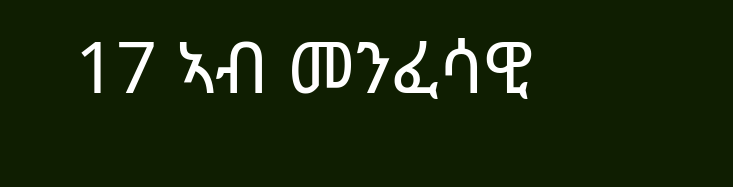17 ኣብ መንፈሳዊ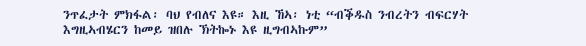ንጥፈታት ምክፋል፡ ባህ የብለና እዩ። እዚ ኸኣ፡ ነቲ “ብቕዱስ ንብረትን ብፍርሃት እግዚኣብሄርን ከመይ ዝበሉ ኽትኰኑ እዩ ዚግብኣኩም”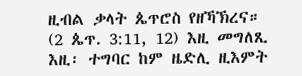ዚብል ቃላት ጴጥሮስ የዘኻኽረና። (2 ጴጥ. 3:11, 12) እዚ መግለጺ እዚ፡ ተግባር ከም ዜድሊ ዚእምት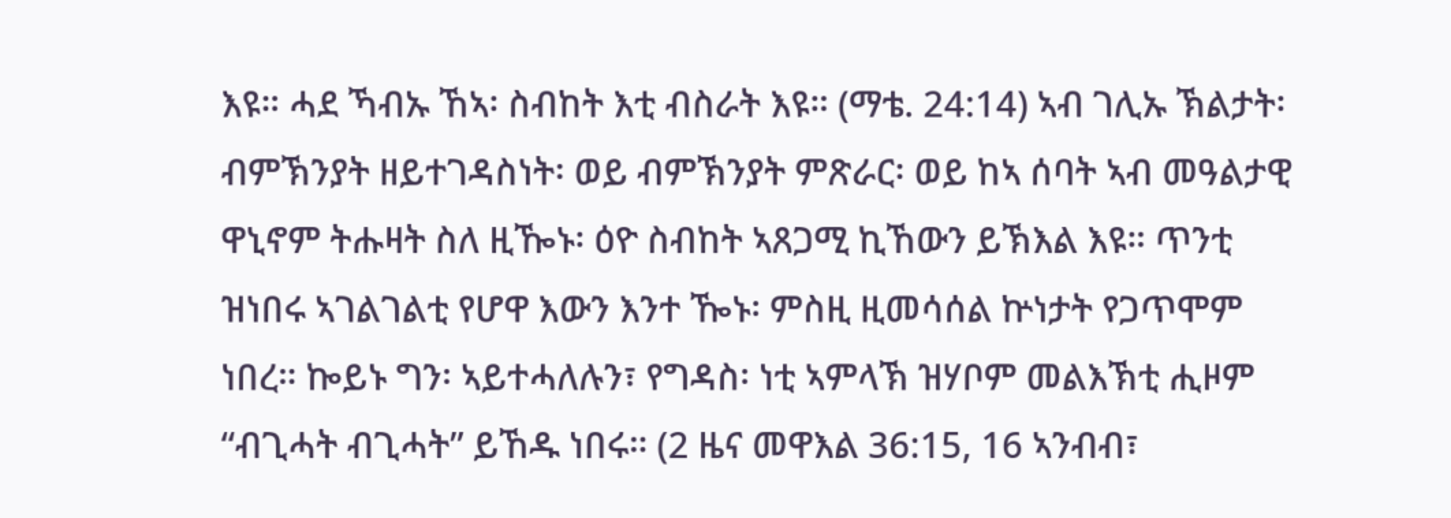እዩ። ሓደ ኻብኡ ኸኣ፡ ስብከት እቲ ብስራት እዩ። (ማቴ. 24:14) ኣብ ገሊኡ ኽልታት፡ ብምኽንያት ዘይተገዳስነት፡ ወይ ብምኽንያት ምጽራር፡ ወይ ከኣ ሰባት ኣብ መዓልታዊ ዋኒኖም ትሑዛት ስለ ዚዀኑ፡ ዕዮ ስብከት ኣጸጋሚ ኪኸውን ይኽእል እዩ። ጥንቲ ዝነበሩ ኣገልገልቲ የሆዋ እውን እንተ ዀኑ፡ ምስዚ ዚመሳሰል ኵነታት የጋጥሞም ነበረ። ኰይኑ ግን፡ ኣይተሓለሉን፣ የግዳስ፡ ነቲ ኣምላኽ ዝሃቦም መልእኽቲ ሒዞም “ብጊሓት ብጊሓት” ይኸዱ ነበሩ። (2 ዜና መዋእል 36:15, 16 ኣንብብ፣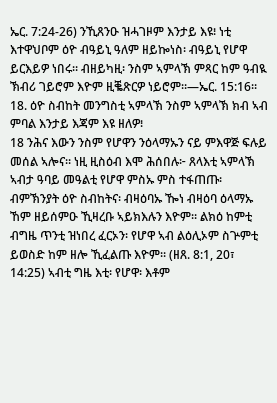ኤር. 7:24-26) ንኺጸንዑ ዝሓገዞም እንታይ እዩ፧ ነቲ እተዋህቦም ዕዮ ብዓይኒ ዓለም ዘይኰነስ፡ ብዓይኒ የሆዋ ይርእይዎ ነበሩ። ብዘይካዚ፡ ንስም ኣምላኽ ምጻር ከም ዓብዪ ኽብሪ ገይሮም እዮም ዚቘጽርዎ ነይሮም።—ኤር. 15:16።
18. ዕዮ ስብከት መንግስቲ ኣምላኽ ንስም ኣምላኽ ክብ ኣብ ምባል እንታይ እጃም እዩ ዘለዎ፧
18 ንሕና እውን ንስም የሆዋን ንዕላማኡን ናይ ምእዋጅ ፍሉይ መሰል ኣሎና። ነዚ ዚስዕብ እሞ ሕሰበሉ፦ ጸላእቲ ኣምላኽ ኣብታ ዓባይ መዓልቲ የሆዋ ምስኡ ምስ ተፋጠጡ፡ ብምኽንያት ዕዮ ስብከትና፡ ብዛዕባኡ ዀነ ብዛዕባ ዕላማኡ ኸም ዘይሰምዑ ኺዛረቡ ኣይክእሉን እዮም። ልክዕ ከምቲ ብግዜ ጥንቲ ዝነበረ ፈርኦን፡ የሆዋ ኣብ ልዕሊኦም ስጕምቲ ይወስድ ከም ዘሎ ኺፈልጡ እዮም። (ዘጸ. 8:1, 20፣ 14:25) ኣብቲ ግዜ እቲ፡ የሆዋ፡ እቶም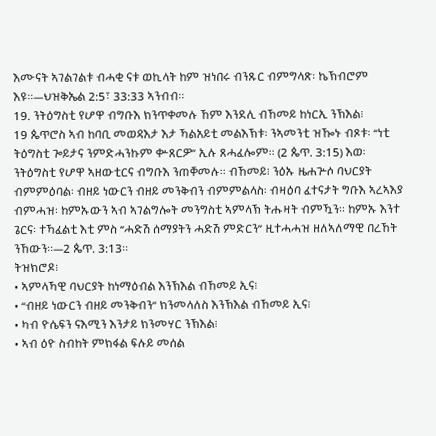እሙናት ኣገልገልቱ ብሓቂ ናቱ ወኪላት ከም ዝነበሩ ብንጹር ብምግላጽ፡ ኬኽብሮም እዩ።—ህዝቅኤል 2:5፣ 33:33 ኣንብብ።
19. ንትዕግስቲ የሆዋ ብግቡእ ክንጥቀመሉ ኸም እንደሊ ብኸመይ ከነርኢ ንኽእል፧
19 ጴጥሮስ ኣብ ከባቢ መወዳእታ እታ ኻልአይቲ መልእኽቱ፡ ንኣመንቲ ዝዀኑ ብጾቱ፡ “ነቲ ትዕግስቲ ጐይታና ንምድሓንኩም ቍጸርዎ” ኢሉ ጸሓፈሎም። (2 ጴጥ. 3:15) እወ፡ ንትዕግስቲ የሆዋ ኣዘውቲርና ብግቡእ ንጠቐመሉ። ብኸመይ፧ ንዕኡ ዜሐጕሶ ባህርያት ብምምዕባል፡ ብዘይ ነውርን ብዘይ መንቅብን ብምምልላስ፡ ብዛዕባ ፈተናታት ግቡእ ኣረኣእያ ብምሓዝ፡ ከምኡውን ኣብ ኣገልግሎት መንግስቲ ኣምላኽ ትሑዛት ብምዃን። ከምኡ እንተ ጌርና፡ ተኻፈልቲ እቲ ምስ “ሓድሽ ሰማያትን ሓድሽ ምድርን” ዚተሓሓዝ ዘለኣለማዊ በረኸት ንኸውን።—2 ጴጥ. 3:13።
ትዝክሮዶ፧
• ኣምላኻዊ ባህርያት ከነማዕብል እንኽእል ብኸመይ ኢና፧
• “ብዘይ ነውርን ብዘይ መንቅብን” ክንመላለስ እንኽእል ብኸመይ ኢና፧
• ካብ ዮሴፍን ናእሚን እንታይ ክንመሃር ንኽእል፧
• ኣብ ዕዮ ስብከት ምክፋል ፍሉይ መሰል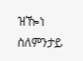ዝዀነ ስለምንታይ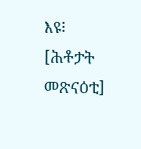እዩ፧
[ሕቶታት መጽናዕቲ]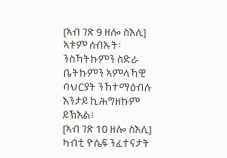[ኣብ ገጽ 9 ዘሎ ስእሊ]
ኣቱም ሰብኡት፡ ንስኻትኩምን ስድራ ቤትኩምን ኣምላኻዊ ባህርያት ንኸተማዕብሉ እንታይ ኪሕግዘኩም ይኽእል፧
[ኣብ ገጽ 10 ዘሎ ስእሊ]
ካብቲ ዮሴፍ ንፈተናታት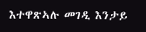እተዋጽኣሉ መገዲ እንታይ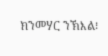ክንመሃር ንኽእል፧